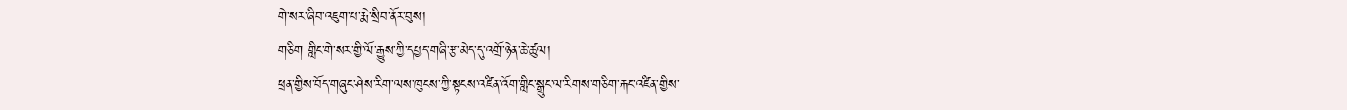གེ་སར་ཞིབ་འཇུག་པ་རྨེ་སྲིབ་ནོར་བུས།
གཅིག གླིང་གེ་སར་གྱི་ལོ་རྒྱུས་ཀྱི་དཔྱད་གཞི་རྩ་མེད་དུ་འགྲོ་ཉེན་ཆེ་ཚུལ།
ཕྲན་གྱིས་བོད་གཞུང་ཤེས་རིག་ལས་ཁུངས་ཀྱི་སྟངས་འཛིན་འོག་གླིང་སྒྲུང་ལ་རིགས་གཅིག་རྐང་འཛིན་གྱིས་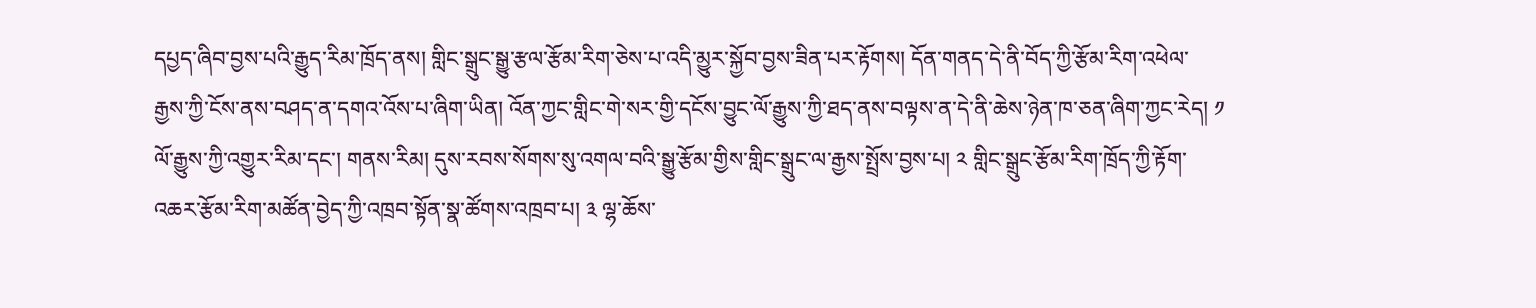དཔྱད་ཞིབ་བྱས་པའི་རྒྱུད་རིམ་ཁྲོད་ནས། གླིང་སྒྲུང་སྒྱུ་རྩལ་རྩོམ་རིག་ཅེས་པ་འདི་མྱུར་སྐྱོབ་བྱས་ཟིན་པར་རྟོགས། དོན་གནད་དེ་ནི་བོད་ཀྱི་རྩོམ་རིག་འཕེལ་རྒྱས་ཀྱི་ངོས་ནས་བཤད་ན་དགའ་འོས་པ་ཞིག་ཡིན། འོན་ཀྱང་གླིང་གེ་སར་གྱི་དངོས་བྱུང་ལོ་རྒྱུས་ཀྱི་ཐད་ནས་བལྟས་ན་དེ་ནི་ཆེས་ཉེན་ཁ་ཅན་ཞིག་ཀྱང་རེད། ༡ ལོ་རྒྱུས་ཀྱི་འགྱུར་རིམ་དང་། གནས་རིམ། དུས་རབས་སོགས་སུ་འགལ་བའི་སྒྱུ་རྩོམ་གྱིས་གླིང་སྒྲུང་ལ་རྒྱས་སྤྲོས་བྱས་པ། ༢ གླིང་སྒྲུང་རྩོམ་རིག་ཁྲོད་ཀྱི་རྟོག་འཆར་རྩོམ་རིག་མཚོན་བྱེད་ཀྱི་འཁྲབ་སྟོན་སྣ་ཚོགས་འཁྲབ་པ། ༣ ལྷ་ཆོས་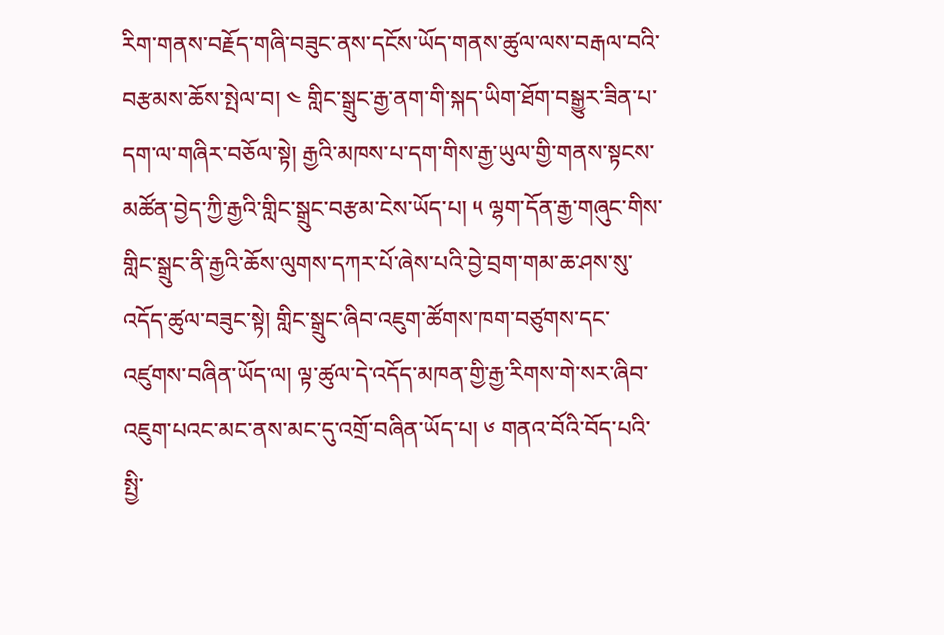རིག་གནས་བརྗོད་གཞི་བཟུང་ནས་དངོས་ཡོད་གནས་ཚུལ་ལས་བརྒལ་བའི་བརྩམས་ཆོས་སྤེལ་བ། ༤ གླིང་སྒྲུང་རྒྱ་ནག་གི་སྐད་ཡིག་ཐོག་བསྒྱུར་ཟིན་པ་དག་ལ་གཞིར་བཅོལ་སྟེ། རྒྱའི་མཁས་པ་དག་གིས་རྒྱ་ཡུལ་གྱི་གནས་སྟངས་མཚོན་བྱེད་ཀྱི་རྒྱའི་གླིང་སྒྲུང་བརྩམ་ངེས་ཡོད་པ། ༥ ལྷག་དོན་རྒྱ་གཞུང་གིས་གླིང་སྒྲུང་ནི་རྒྱའི་ཆོས་ལུགས་དཀར་པོ་ཞེས་པའི་བྱེ་བྲག་གམ་ཆ་ཤས་སུ་འདོད་ཚུལ་བཟུང་སྟེ། གླིང་སྒྲུང་ཞིབ་འཇུག་ཚོགས་ཁག་བཙུགས་དང་འཛུགས་བཞིན་ཡོད་ལ། ལྟ་ཚུལ་དེ་འདོད་མཁན་གྱི་རྒྱ་རིགས་གེ་སར་ཞིབ་འཇུག་པའང་མང་ནས་མང་དུ་འགྲོ་བཞིན་ཡོད་པ། ༦ གནའ་བོའི་བོད་པའི་སྤྱི་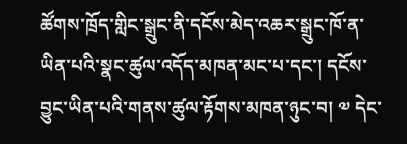ཚོགས་ཁྲོད་གླིང་སྒྲུང་ནི་དངོས་མེད་འཆར་སྒྲུང་ཁོ་ན་ཡིན་པའི་སྣང་ཚུལ་འདོད་མཁན་མང་པ་དང་། དངོས་བྱུང་ཡིན་པའི་གནས་ཚུལ་རྟོགས་མཁན་ཉུང་བ། ༧ དེང་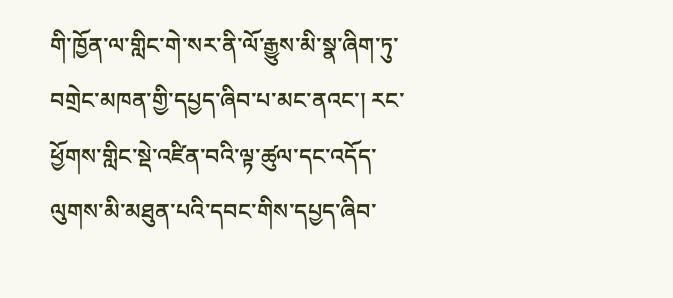གི་ཁྱོན་ལ་གླིང་གེ་སར་ནི་ལོ་རྒྱུས་མི་སྣ་ཞིག་ཏུ་བགྲེང་མཁན་གྱི་དཔྱད་ཞིབ་པ་མང་ནའང་། རང་ཕྱོགས་གླིང་སྡེ་འཛིན་བའི་ལྟ་ཚུལ་དང་འདོད་ལུགས་མི་མཐུན་པའི་དབང་གིས་དཔྱད་ཞིབ་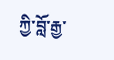ཀྱི་བློ་རྒྱ་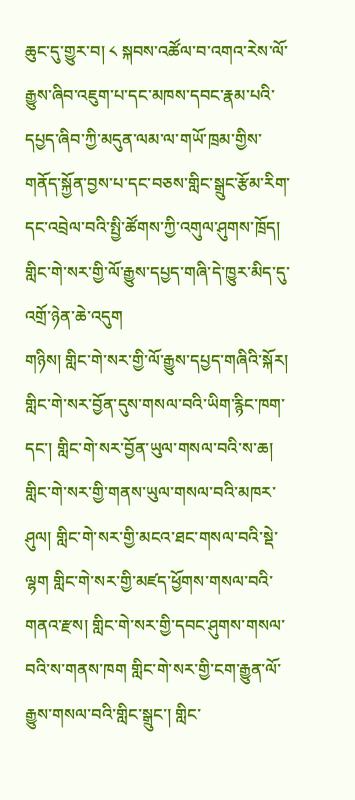ཆུང་དུ་གྱུར་བ། ༨ སྐབས་འཚོལ་བ་འགའ་རེས་ལོ་རྒྱུས་ཞིབ་འཇུག་པ་དང་མཁས་དབང་རྣམ་པའི་དཔྱད་ཞིབ་ཀྱི་མདུན་ལམ་ལ་གཡོ་ཁྲམ་གྱིས་གནོད་སྐྱོན་བྱས་པ་དང་བཅས་གླིང་སྒྲུང་རྩོམ་རིག་དང་འབྲེལ་བའི་སྤྱི་ཚོགས་ཀྱི་འགུལ་ཤུགས་ཁྲོད། གླིང་གེ་སར་གྱི་ལོ་རྒྱུས་དཔྱད་གཞི་དེ་ཁྱུར་མིད་དུ་འགྲོ་ཉེན་ཆེ་འདུག
གཉིས། གླིང་གེ་སར་གྱི་ལོ་རྒྱུས་དཔྱད་གཞིའི་སྐོར།
གླིང་གེ་སར་བྱོན་དུས་གསལ་བའི་ཡིག་རྙིང་ཁག་དང་། གླིང་གེ་སར་བྱོན་ཡུལ་གསལ་བའི་ས་ཆ། གླིང་གེ་སར་གྱི་གནས་ཡུལ་གསལ་བའི་མཁར་ཤུལ། གླིང་གེ་སར་གྱི་མངའ་ཐང་གསལ་བའི་སྡེ་ལྷག གླིང་གེ་སར་གྱི་མཛད་ཕྱོགས་གསལ་བའི་གནའ་རྫས། གླིང་གེ་སར་གྱི་དབང་ཤུགས་གསལ་བའི་ས་གནས་ཁག གླིང་གེ་སར་གྱི་ངག་རྒྱུན་ལོ་རྒྱུས་གསལ་བའི་གླིང་སྒྲུང་། གླིང་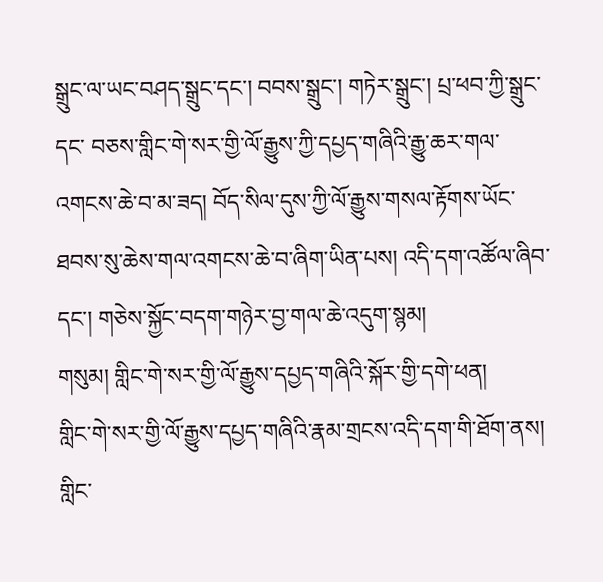སྒྲུང་ལ་ཡང་བཤད་སྒྲུང་དང་། བབས་སྒྲུང་། གཏེར་སྒྲུང་། པྲ་ཕབ་ཀྱི་སྒྲུང་དང་ བཅས་གླིང་གེ་སར་གྱི་ལོ་རྒྱུས་ཀྱི་དཔྱད་གཞིའི་རྒྱུ་ཆར་གལ་འགངས་ཆེ་བ་མ་ཟད། བོད་སིལ་དུས་ཀྱི་ལོ་རྒྱུས་གསལ་རྟོགས་ཡོང་ཐབས་སུ་ཆེས་གལ་འགངས་ཆེ་བ་ཞིག་ཡིན་པས། འདི་དག་འཚོལ་ཞིབ་དང་། གཅེས་སྐྱོང་བདག་གཉེར་བྱ་གལ་ཆེ་འདུག་སྙམ།
གསུམ། གླིང་གེ་སར་གྱི་ལོ་རྒྱུས་དཔྱད་གཞིའི་སྐོར་གྱི་དགེ་ཕན།
གླིང་གེ་སར་གྱི་ལོ་རྒྱུས་དཔྱད་གཞིའི་རྣམ་གྲངས་འདི་དག་གི་ཐོག་ནས། གླིང་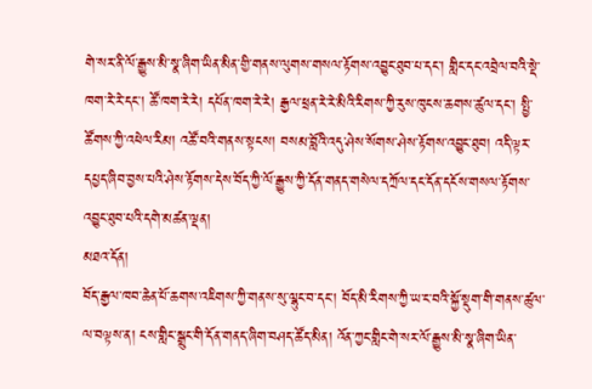གེ་སར་ནི་ལོ་རྒྱུས་མི་སྣ་ཞིག་ཡིན་མིན་གྱི་གནས་ལུགས་གསལ་རྟོགས་འབྱུང་ཐུབ་པ་དང་། གླིང་དང་འབྲེལ་བའི་སྡེ་ཁག་རེ་རེ་དང་། ཚོ་ཁག་རེ་རེ། དཔོན་ཁག་རེ་རེ། རྒྱལ་ཕྲན་རེ་རེ་མིའི་རིགས་ཀྱི་རུས་ཁུངས་ཆགས་ཚུལ་དང་། སྤྱི་ཚོགས་ཀྱི་འཕེལ་རིམ། འཚོ་བའི་གནས་སྟངས། བསམ་བློའི་འདུ་ཤེས་སོགས་ཤེས་རྟོགས་འབྱུང་ཐུབ། འདི་ལྟར་དཔྱད་ཞིབ་བྱས་པའི་ཤེས་རྟོགས་དེས་བོད་ཀྱི་ལོ་རྒྱུས་ཀྱི་དོན་གནད་གསེལ་དཀྲོལ་དང་དོན་དངོས་གསལ་རྟོགས་འབྱུང་ཐུབ་པའི་དགེ་མཚན་ལྡན།
མཐའ་དོན།
བོད་རྒྱལ་ཁབ་ཆེན་པོ་ཆགས་འཇིགས་ཀྱི་གནས་སུ་ལྷུང་བ་དང་། བོད་མི་རིགས་ཀྱི་ཡ་ང་བའི་སྐྱོ་སྡུག་གི་གནས་ཚུལ་ལ་བལྟས་ན། ངས་གླིང་སྒྲུང་གི་དོན་གནད་ཞིག་བཤད་ཚོད་མིན། འོན་ཀྱང་གླིང་གེ་སར་ལོ་རྒྱུས་མི་སྣ་ཞིག་ཡིན་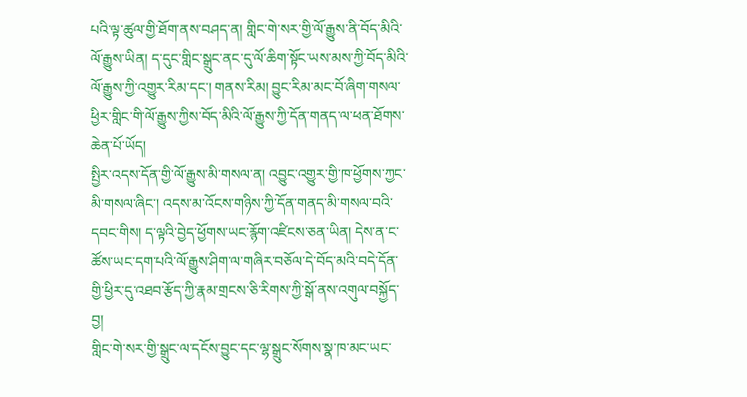པའི་ལྟ་ཚུལ་གྱི་ཐོག་ནས་བཤད་ན། གླིང་གེ་སར་གྱི་ལོ་རྒྱུས་ནི་བོད་མིའི་ལོ་རྒྱུས་ཡིན། ད་དུང་གླིང་སྒྲུང་ནང་དུ་ལོ་ཆིག་སྟོང་ཡས་མས་ཀྱི་བོད་མིའི་ལོ་རྒྱུས་ཀྱི་འགྱུར་རིམ་དང་། གནས་རིམ། བྱུང་རིམ་མང་བོ་ཞིག་གསལ་ཕྱིར་གླིང་གི་ལོ་རྒྱུས་ཀྱིས་བོད་མིའི་ལོ་རྒྱུས་ཀྱི་དོན་གནད་ལ་ཕན་ཐོགས་ཆེན་པོ་ཡོད།
སྤྱིར་འདས་དོན་གྱི་ལོ་རྒྱུས་མི་གསལ་ན། འབྱུང་འགྱུར་གྱི་ཁ་ཕྱོགས་ཀྱང་མི་གསལ་ཞིང་། འདས་མ་འོངས་གཉིས་ཀྱི་དོན་གནད་མི་གསལ་བའི་དབང་གིས། ད་ལྟའི་བྱེད་ཕྱོགས་ཡང་རྙོག་འཛིངས་ཅན་ཡིན། དེས་ན་ང་ཚོས་ཡང་དག་པའི་ལོ་རྒྱུས་ཤིག་ལ་གཞིར་བཅོལ་དེ་བོད་མའི་བདེ་དོན་གྱི་ཕྱིར་དུ་འཐབ་རྩོད་ཀྱི་རྣམ་གྲངས་ཅི་རིགས་ཀྱི་སྒོ་ནས་འགུལ་བསྐྱོད་བྱ།
གླིང་གེ་སར་གྱི་སྒྲུང་ལ་དངོས་བྱུང་དང་ལྷ་སྒྲུང་སོགས་སྣ་ཁ་མང་ཡང་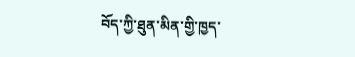བོད་ཀྱི་ཐུན་མིན་གྱི་ཁྱད་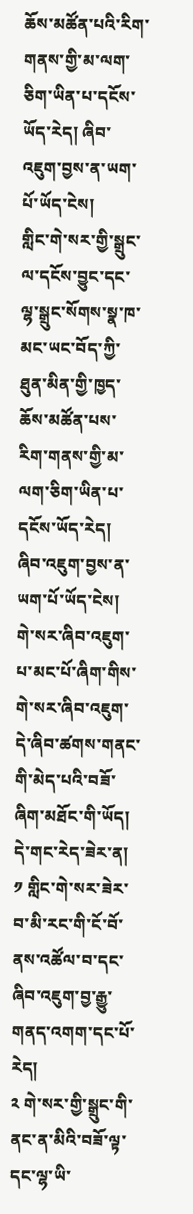ཆོས་མཚོན་པའི་རིག་གནས་གྱི་མ་ལག་ཅིག་ཡིན་པ་དངོས་ཡོད་རེད། ཞིབ་འཇུག་བྱས་ན་ཡག་པོ་ཡོད་ངེས།
གླིང་གེ་སར་གྱི་སྒྲུང་ལ་དངོས་བྱུང་དང་ལྷ་སྒྲུང་སོགས་སྣ་ཁ་མང་ཡང་བོད་ཀྱི་ཐུན་མིན་གྱི་ཁྱད་ཆོས་མཚོན་པས་རིག་གནས་གྱི་མ་ལག་ཅིག་ཡིན་པ་དངོས་ཡོད་རེད། ཞིབ་འཇུག་བྱས་ན་ཡག་པོ་ཡོད་ངེས།
གེ་སར་ཞིབ་འཇུག་པ་མང་པོ་ཞིག་གིས་གེ་སར་ཞིབ་འཇུག་དེ་ཞིབ་ཚགས་གནང་གི་མེད་པའི་བཟོ་ཞིག་མཐོང་གི་ཡོད། དེ་གང་རེད་ཟེར་ན།
༡ གླིང་གེ་སར་ཟེར་བ་མི་རང་གི་ངོ་བོ་ནས་འཚོལ་བ་དང་ཞིབ་འཇུག་བྱ་རྒྱུ་གནད་འགག་དང་པོ་རེད།
༢ གེ་སར་གྱི་སྒྲུང་གི་ནང་ན་མིའི་བཟོ་ལྟ་དང་ལྷ་ཡི་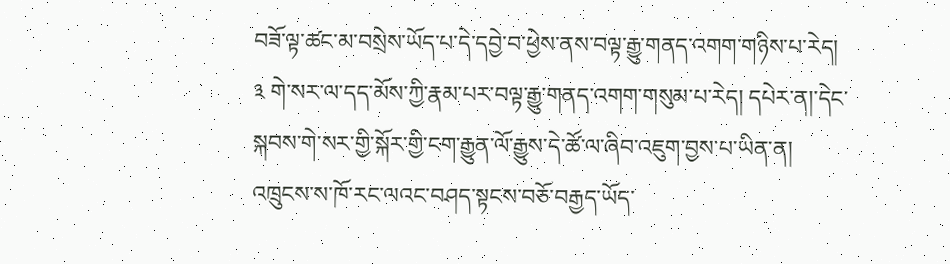བཟོ་ལྟ་ཚང་མ་བསྲེས་ཡོད་པ་དེ་དབྱེ་བ་ཕྱེས་ནས་བལྟ་རྒྱུ་གནད་འགག་གཉིས་པ་རེད།
༣ གེ་སར་ལ་དད་མོས་ཀྱི་རྣམ་པར་བལྟ་རྒྱུ་གནད་འགག་གསུམ་པ་རེད། དཔེར་ན།་དེང་སྐབས་གེ་སར་གྱི་སྐོར་གྱི་ངག་རྒྱུན་ལོ་རྒྱུས་དེ་ཚོ་ལ་ཞིབ་འཇུག་བྱས་པ་ཡིན་ན། འཁྲུངས་ས་ཁོ་རང་ལའང་བཤད་སྟངས་བཅོ་བརྒྱད་ཡོད་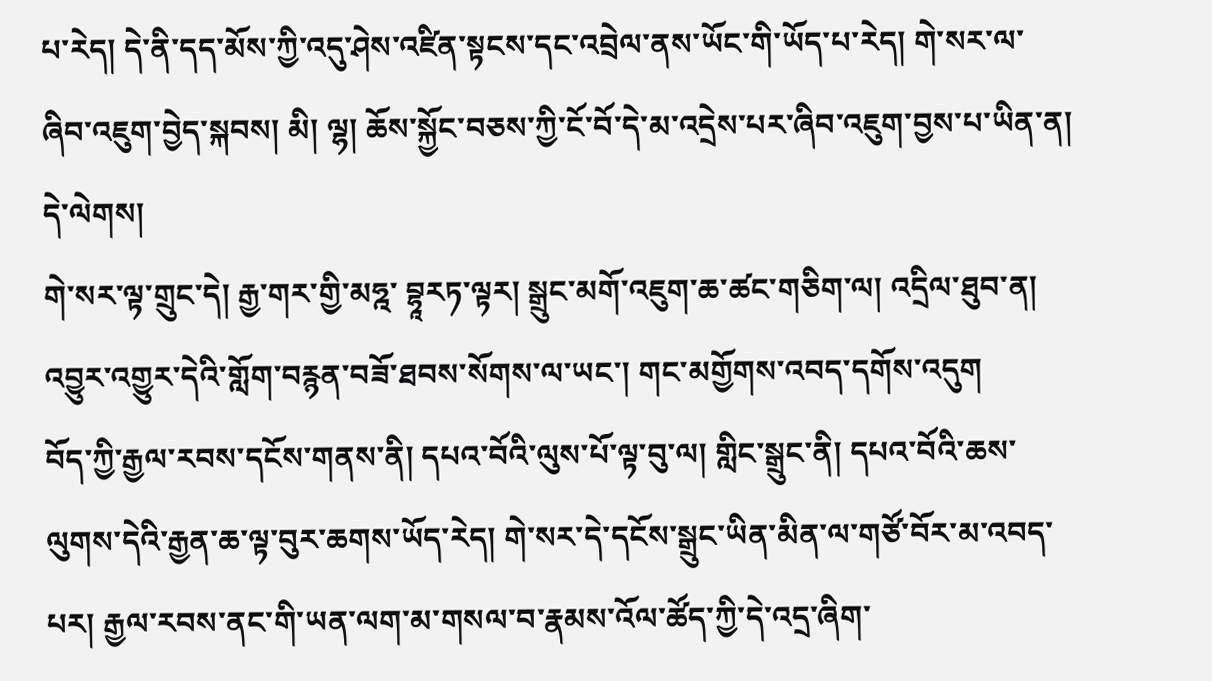པ་རེད། དེ་ནི་དད་མོས་ཀྱི་འདུ་ཤེས་འཛིན་སྟངས་དང་འབྲེལ་ནས་ཡོང་གི་ཡོད་པ་རེད། གེ་སར་ལ་ཞིབ་འཇུག་བྱེད་སྐབས། མི། ལྷ། ཆོས་སྐྱོང་བཅས་ཀྱི་ངོ་བོ་དེ་མ་འདྲེས་པར་ཞིབ་འཇུག་བྱས་པ་ཡིན་ན། དེ་ལེགས།
གེ་སར་ལྟ་གྲུང་དེ། རྒྱ་གར་གྱི་མཧྰ་ བྷཱརཏ་ལྟར། སྒྲུང་མགོ་འཇུག་ཆ་ཚང་གཅིག་ལ། འདྲིལ་ཐུབ་ན། འབྱུར་འགྱུར་དེའི་གློག་བརྙན་བཟོ་ཐབས་སོགས་ལ་ཡང་། གང་མགྱོགས་འབད་དགོས་འདུག
བོད་ཀྱི་རྒྱལ་རབས་དངོས་གནས་ནི། དཔའ་བོའི་ལུས་པོ་ལྟ་བུ་ལ། གླིང་སྒྲུང་ནི། དཔའ་བོའི་ཆས་ལུགས་དེའི་རྒྱན་ཆ་ལྟ་བུར་ཆགས་ཡོད་རེད། གེ་སར་དེ་དངོས་སྒྲུང་ཡིན་མིན་ལ་གཙོ་བོར་མ་འབད་པར། རྒྱལ་རབས་ནང་གི་ཡན་ལག་མ་གསལ་བ་རྣམས་འོལ་ཚོད་ཀྱི་དེ་འདྲ་ཞིག་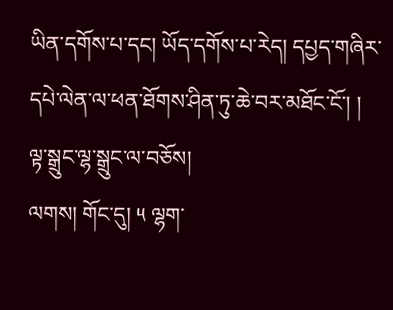ཡིན་དགོས་པ་དང། ཡོད་དགོས་པ་རེད། དཔྱད་གཞིར་དཔེ་ལེན་ལ་ཕན་ཐོགས་ཤིན་ཏུ་ཆེ་བར་མཐོང་ངོ་། །
ལྟ་སྒྲུང་ལྷ་སྒྲུང་ལ་བཅོས།
ལགས། གོང་དུ། ༥ ལྷག་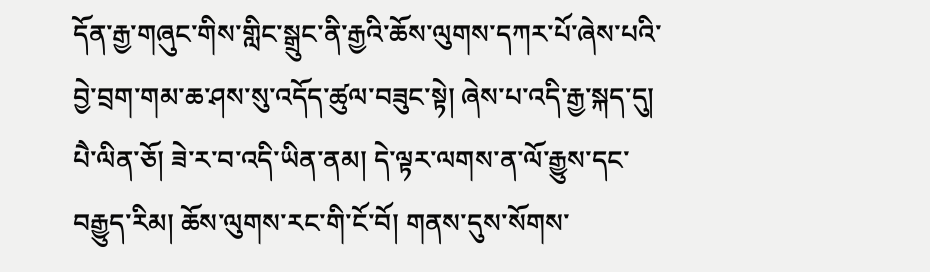དོན་རྒྱ་གཞུང་གིས་གླིང་སྒྲུང་ནི་རྒྱའི་ཆོས་ལུགས་དཀར་པོ་ཞེས་པའི་བྱེ་བྲག་གམ་ཆ་ཤས་སུ་འདོད་ཚུལ་བཟུང་སྟེ། ཞེས་པ་འདི་རྒྱ་སྐད་དུ། པཻ་ལིན་ཅོ། ཟེ་ར་བ་འདི་ཡིན་ནམ། དེ་ལྟར་ལགས་ན་ལོ་རྒྱུས་དང་བརྒྱུད་རིམ། ཆོས་ལུགས་རང་གི་ངོ་བོ། གནས་དུས་སོགས་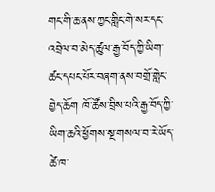གང་གི་ཆ་ནས་ཀྱང་གླིང་གེ་སར་དང་འབྲེལ་བ་མེད་ཚུལ་རྒྱ་བོད་ཀྱི་ཡིག་ཚང་དཔང་པོར་བཞག་ནས་བགྲོ་གླེང་བྱེད་ཆོག ཁོ་ཚོས་བྲིས་པའི་རྒྱ་བོད་ཀྱི་ཡིག་ཆའི་ཕྱོགས་སྔ་གསལ་བ་རེ་ཡོད་ཚེ་ཁ་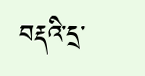བརྡའི་དྲ་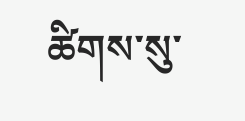ཚིགས་སུ་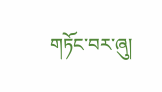གཏོང་བར་ཞུ།